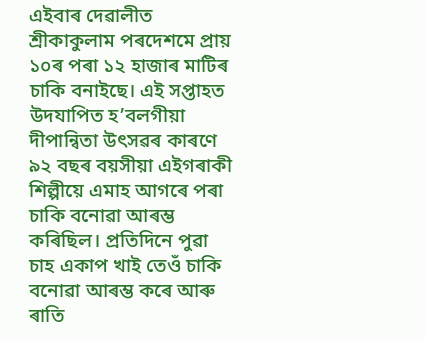এইবাৰ দেৱালীত শ্ৰীকাকুলাম পৰদেশমে প্ৰায় ১০ৰ পৰা ১২ হাজাৰ মাটিৰ চাকি বনাইছে। এই সপ্তাহত উদযাপিত হ’বলগীয়া দীপান্বিতা উৎসৱৰ কাৰণে ৯২ বছৰ বয়সীয়া এইগৰাকী শিল্পীয়ে এমাহ আগৰে পৰা চাকি বনোৱা আৰম্ভ কৰিছিল। প্ৰতিদিনে পুৱা চাহ একাপ খাই তেওঁ চাকি বনোৱা আৰম্ভ কৰে আৰু ৰাতি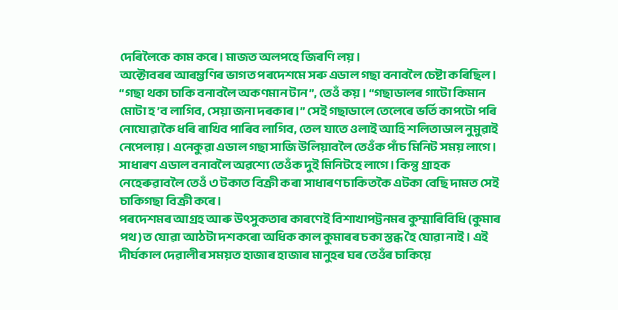দেৰিলৈকে কাম কৰে। মাজত অলপহে জিৰণি লয়।
অক্টোবৰৰ আৰম্ভণিৰ ভাগত পৰদেশমে সৰু এডাল গছা বনাবলৈ চেষ্টা কৰিছিল। “গছা থকা চাকি বনাবলৈ অকণমান টান”, তেওঁ কয়। “গছাডালৰ গাটো কিমান মোটা হ’ব লাগিব, সেয়া জনা দৰকাৰ।” সেই গছাডালে তেলেৰে ভৰ্তি কাপটো পৰি নোযোৱাকৈ ধৰি ৰাখিব পাৰিব লাগিব, তেল যাতে ওলাই আহি শলিতাডাল নুমুৱাই নেপেলায়। এনেকুৱা এডাল গছা সাজি উলিয়াবলৈ তেওঁক পাঁচ মিনিট সময় লাগে। সাধাৰণ এডাল বনাবলৈ অৱশ্যে তেওঁক দুই মিনিটহে লাগে। কিন্তু গ্ৰাহক নেহেৰুৱাবলৈ তেওঁ ৩ টকাত বিক্ৰী কৰা সাধাৰণ চাকিতকৈ এটকা বেছি দামত সেই চাকিগছা বিক্ৰী কৰে।
পৰদেশমৰ আগ্ৰহ আৰু উৎসুকতাৰ কাৰণেই বিশাখাপট্টনমৰ কুম্মাৰিবিধি (কুমাৰ পথ)ত যোৱা আঠটা দশকৰো অধিক কাল কুমাৰৰ চকা স্তব্ধ হৈ যোৱা নাই। এই দীৰ্ঘকাল দেৱালীৰ সময়ত হাজাৰ হাজাৰ মানুহৰ ঘৰ তেওঁৰ চাকিয়ে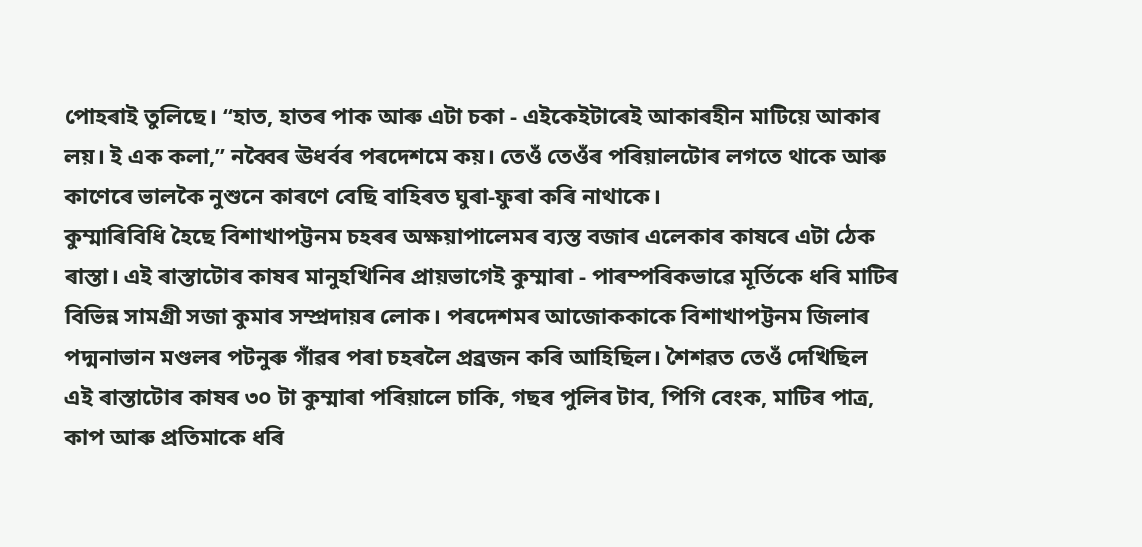পোহৰাই তুলিছে। “হাত, হাতৰ পাক আৰু এটা চকা - এইকেইটাৰেই আকাৰহীন মাটিয়ে আকাৰ লয়। ই এক কলা,” নব্বৈৰ ঊধৰ্বৰ পৰদেশমে কয়। তেওঁ তেওঁৰ পৰিয়ালটোৰ লগতে থাকে আৰু কাণেৰে ভালকৈ নুশুনে কাৰণে বেছি বাহিৰত ঘুৰা-ফুৰা কৰি নাথাকে।
কুম্মাৰিবিধি হৈছে বিশাখাপট্টনম চহৰৰ অক্ষয়াপালেমৰ ব্যস্ত বজাৰ এলেকাৰ কাষৰে এটা ঠেক ৰাস্তা। এই ৰাস্তাটোৰ কাষৰ মানুহখিনিৰ প্ৰায়ভাগেই কুম্মাৰা - পাৰম্পৰিকভাৱে মূৰ্তিকে ধৰি মাটিৰ বিভিন্ন সামগ্ৰী সজা কুমাৰ সম্প্ৰদায়ৰ লোক। পৰদেশমৰ আজোককাকে বিশাখাপট্টনম জিলাৰ পদ্মনাভান মণ্ডলৰ পটনুৰু গাঁৱৰ পৰা চহৰলৈ প্ৰব্ৰজন কৰি আহিছিল। শৈশৱত তেওঁ দেখিছিল এই ৰাস্তাটোৰ কাষৰ ৩০ টা কুম্মাৰা পৰিয়ালে চাকি, গছৰ পুলিৰ টাব, পিগি বেংক, মাটিৰ পাত্ৰ, কাপ আৰু প্ৰতিমাকে ধৰি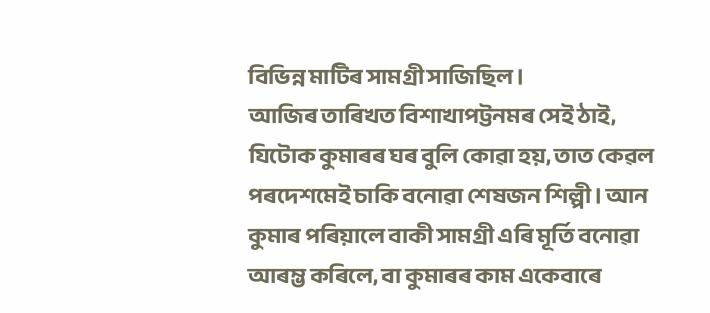বিভিন্ন মাটিৰ সামগ্ৰী সাজিছিল।
আজিৰ তাৰিখত বিশাখাপট্টনমৰ সেই ঠাই, যিটোক কুমাৰৰ ঘৰ বুলি কোৱা হয়, তাত কেৱল পৰদেশমেই চাকি বনোৱা শেষজন শিল্পী। আন কুমাৰ পৰিয়ালে বাকী সামগ্ৰী এৰি মূৰ্তি বনোৱা আৰম্ভ কৰিলে, বা কুমাৰৰ কাম একেবাৰে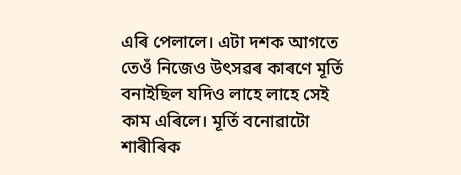এৰি পেলালে। এটা দশক আগতে তেওঁ নিজেও উৎসৱৰ কাৰণে মূৰ্তি বনাইছিল যদিও লাহে লাহে সেই কাম এৰিলে। মূৰ্তি বনোৱাটো শাৰীৰিক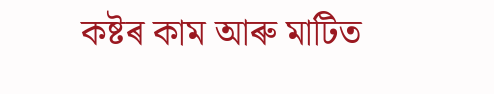কষ্টৰ কাম আৰু মাটিত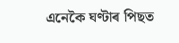এনেকৈ ঘণ্টাৰ পিছত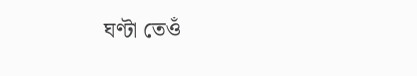ঘণ্টা তেওঁ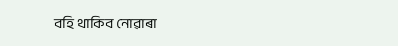বহি থাকিব নোৱাৰা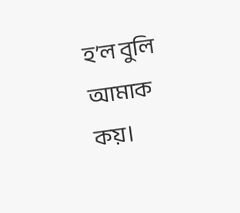হ’ল বুলি আমাক কয়।